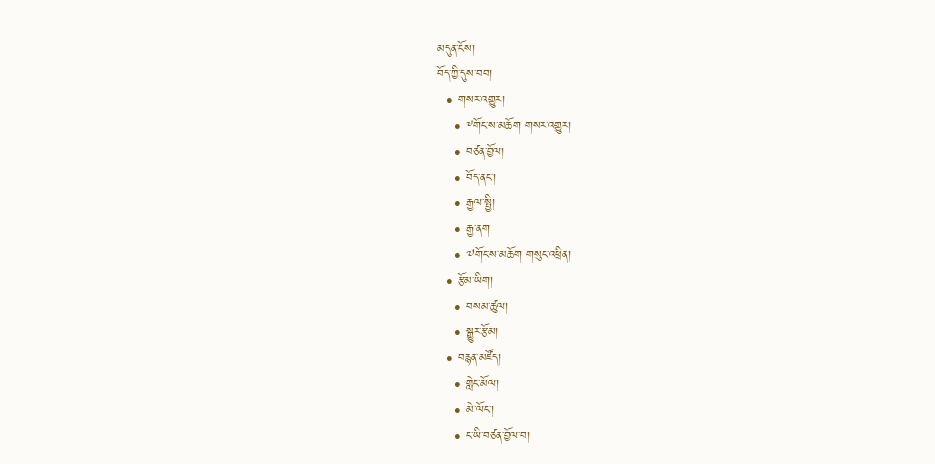མདུན་ངོས།
བོད་ཀྱི་དུས་བབ།
  • གསར་འགྱུར།
    • ༸གོང་ས་མཆོག གསར་འགྱུར།
    • བཙན་བྱོལ།
    • བོད་ནང་།
    • རྒྱལ་སྤྱི།
    • རྒྱ་ནག
    • ༧གོང་ས་མཆོག གསུང་འཕྲིན།
  • རྩོམ་ཡིག།
    • བསམ་ཚུལ།
    • སྒྱུར་རྩོམ།
  • བརྙན་མཛོད།
    • གླེང་མོལ།
    • མེ་ལོང་།
    • ང་ཡི་བཙན་བྱོལ་བ།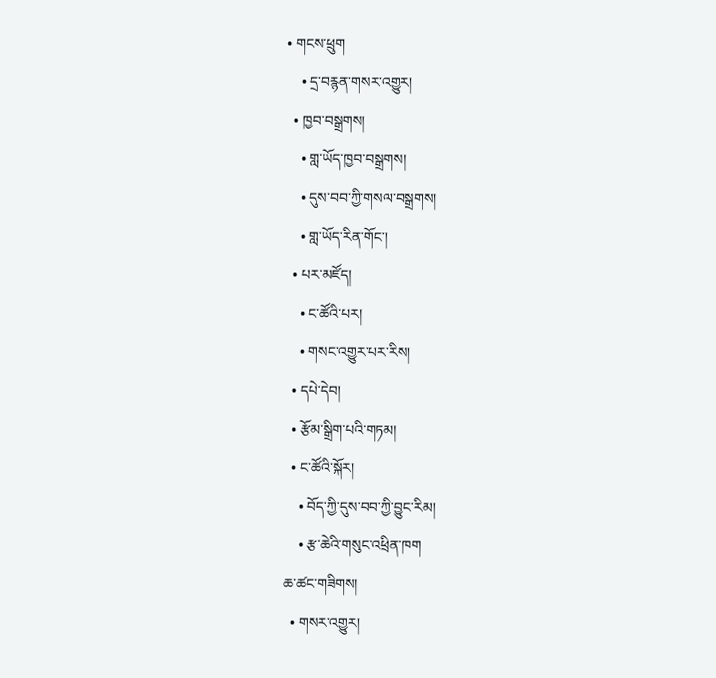• གངས་ཕྲུག
    • དྲ་བརྙན་གསར་འགྱུར།
  • ཁྱབ་བསྒྲགས།
    • གླ་ཡོད་ཁྱབ་བསྒྲགས།
    • དུས་བབ་ཀྱི་གསལ་བསྒྲགས།
    • གླ་ཡོད་རིན་གོང་།
  • པར་མཛོད།
    • ང་ཚོའི་པར།
    • གསང་འགྱུར་པར་རིས།
  • དཔེ་དེབ།
  • རྩོམ་སྒྲིག་པའི་གཏམ།
  • ང་ཚོའི་སྐོར།
    • བོད་ཀྱི་དུས་བབ་ཀྱི་བྱུང་རིམ།
    • རྩ་ཆེའི་གསུང་འཕྲིན་ཁག
ཆ་ཚང་གཟིགས།
  • གསར་འགྱུར།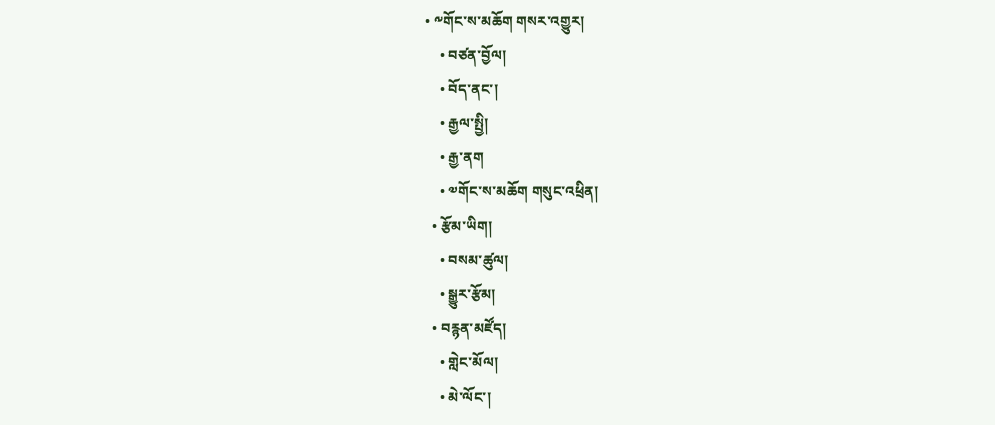• ༸གོང་ས་མཆོག གསར་འགྱུར།
    • བཙན་བྱོལ།
    • བོད་ནང་།
    • རྒྱལ་སྤྱི།
    • རྒྱ་ནག
    • ༧གོང་ས་མཆོག གསུང་འཕྲིན།
  • རྩོམ་ཡིག།
    • བསམ་ཚུལ།
    • སྒྱུར་རྩོམ།
  • བརྙན་མཛོད།
    • གླེང་མོལ།
    • མེ་ལོང་།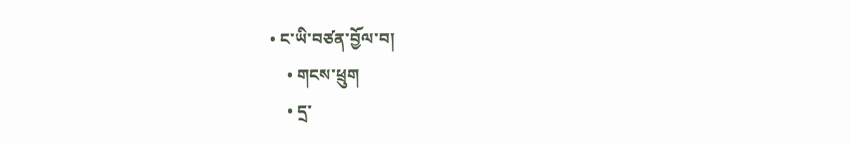• ང་ཡི་བཙན་བྱོལ་བ།
    • གངས་ཕྲུག
    • དྲ་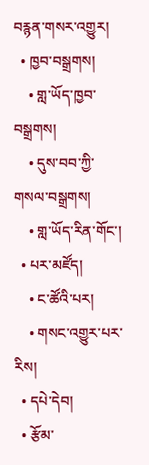བརྙན་གསར་འགྱུར།
  • ཁྱབ་བསྒྲགས།
    • གླ་ཡོད་ཁྱབ་བསྒྲགས།
    • དུས་བབ་ཀྱི་གསལ་བསྒྲགས།
    • གླ་ཡོད་རིན་གོང་།
  • པར་མཛོད།
    • ང་ཚོའི་པར།
    • གསང་འགྱུར་པར་རིས།
  • དཔེ་དེབ།
  • རྩོམ་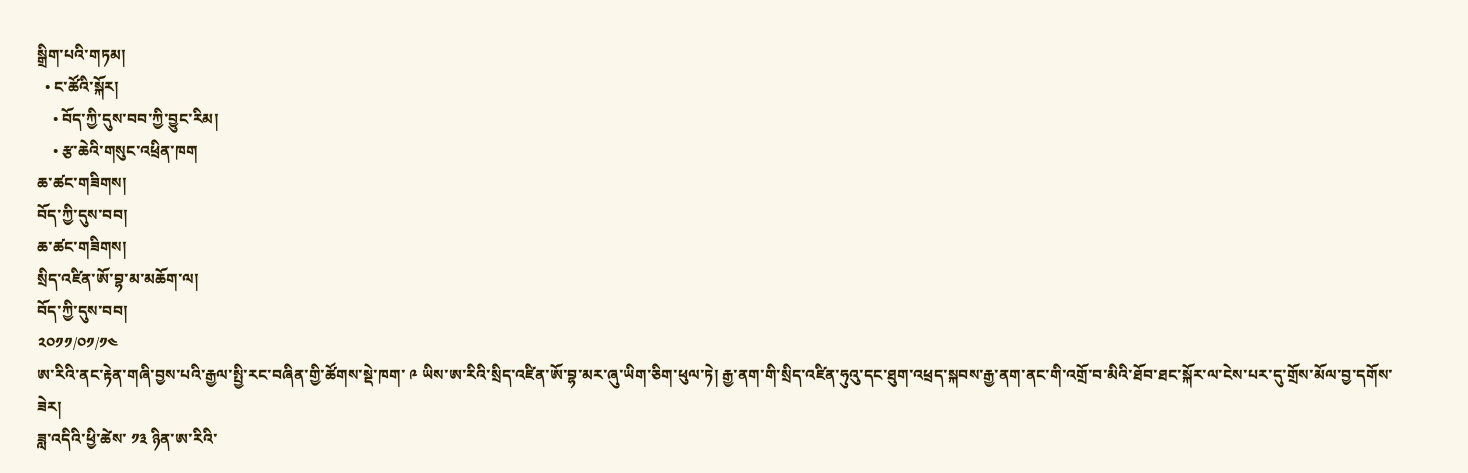སྒྲིག་པའི་གཏམ།
  • ང་ཚོའི་སྐོར།
    • བོད་ཀྱི་དུས་བབ་ཀྱི་བྱུང་རིམ།
    • རྩ་ཆེའི་གསུང་འཕྲིན་ཁག
ཆ་ཚང་གཟིགས།
བོད་ཀྱི་དུས་བབ།
ཆ་ཚང་གཟིགས།
སྲིད་འཛིན་ཨོ་བྷ་མ་མཆོག་ལ།
བོད་ཀྱི་དུས་བབ།
༢༠༡༡/༠༡/༡༤
ཨ་རིའི་ནང་རྟེན་གཞི་བྱས་པའི་རྒྱལ་སྤྱི་རང་བཞིན་གྱི་ཚོགས་སྡེ་ཁག་ ༩ ཡིས་ཨ་རིའི་སྲིད་འཛིན་ཨོ་བྷ་མར་ཞུ་ཡིག་ཅིག་ཕུལ་ཏེ། རྒྱ་ནག་གི་སྲིད་འཛིན་ཧུའུ་དང་ཐུག་འཕྲད་སྐབས་རྒྱ་ནག་ནང་གི་འགྲོ་བ་མིའི་ཐོབ་ཐང་སྐོར་ལ་ངེས་པར་དུ་གྲོས་མོལ་བྱ་དགོས་ཟེར།
ཟླ་འདིའི་ཕྱི་ཚེས་ ༡༣ ཉིན་ཨ་རིའི་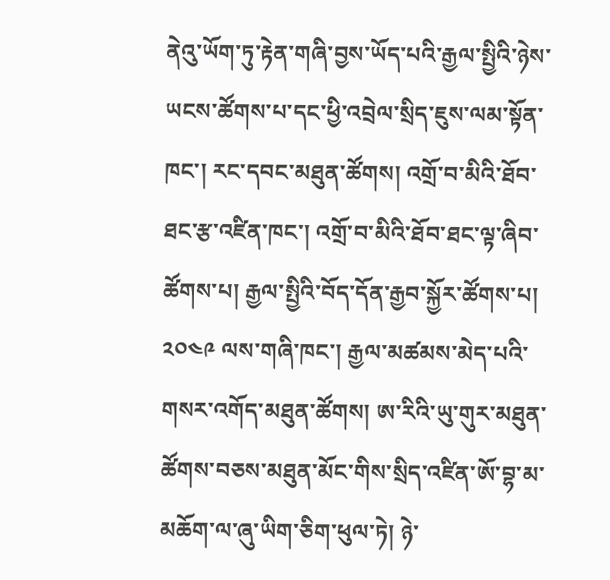ནེའུ་ཡོག་ཏུ་རྟེན་གཞི་བྱས་ཡོད་པའི་རྒྱལ་སྤྱིའི་ཉེས་ཡངས་ཚོགས་པ་དང་ཕྱི་འབྲེལ་སྲིད་ཇུས་ལམ་སྟོན་ཁང་། རང་དབང་མཐུན་ཚོགས། འགྲོ་བ་མིའི་ཐོབ་ཐང་རྩ་འཛིན་ཁང་། འགྲོ་བ་མིའི་ཐོབ་ཐང་ལྟ་ཞིབ་ཚོགས་པ། རྒྱལ་སྤྱིའི་བོད་དོན་རྒྱབ་སྐྱོར་ཚོགས་པ། ༢༠༤༩ ལས་གཞི་ཁང་། རྒྱལ་མཚམས་མེད་པའི་གསར་འགོད་མཐུན་ཚོགས། ཨ་རིའི་ཡུ་གུར་མཐུན་ཚོགས་བཅས་མཐུན་མོང་གིས་སྲིད་འཛིན་ཨོ་བྷ་མ་མཆོག་ལ་ཞུ་ཡིག་ཅིག་ཕུལ་ཏེ། ཉེ་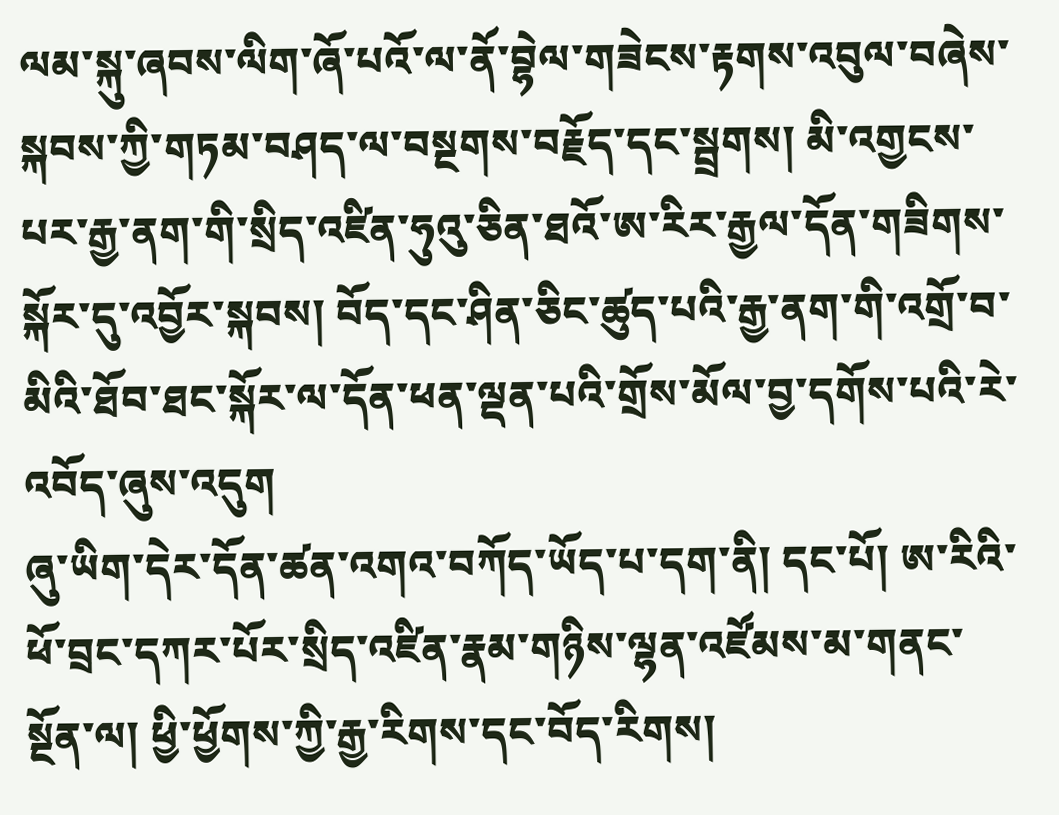ལམ་སྐུ་ཞབས་ལིག་ཞོ་པའོ་ལ་ནོ་བྷེལ་གཟེངས་རྟགས་འབུལ་བཞེས་སྐབས་ཀྱི་གཏམ་བཤད་ལ་བསྔགས་བརྗོད་དང་སྦྲགས། མི་འགྱངས་པར་རྒྱ་ནག་གི་སྲིད་འཛིན་ཧུའུ་ཅིན་ཐའོ་ཨ་རིར་རྒྱལ་དོན་གཟིགས་སྐོར་དུ་འབྱོར་སྐབས། བོད་དང་ཤིན་ཅིང་ཚུད་པའི་རྒྱ་ནག་གི་འགྲོ་བ་མིའི་ཐོབ་ཐང་སྐོར་ལ་དོན་ཕན་ལྡན་པའི་གྲོས་མོལ་བྱ་དགོས་པའི་རེ་འབོད་ཞུས་འདུག
ཞུ་ཡིག་དེར་དོན་ཚན་འགའ་བཀོད་ཡོད་པ་དག་ནི། དང་པོ། ཨ་རིའི་ཕོ་བྲང་དཀར་པོར་སྲིད་འཛིན་རྣམ་གཉིས་ལྷན་འཛོམས་མ་གནང་སྔོན་ལ། ཕྱི་ཕྱོགས་ཀྱི་རྒྱ་རིགས་དང་བོད་རིགས།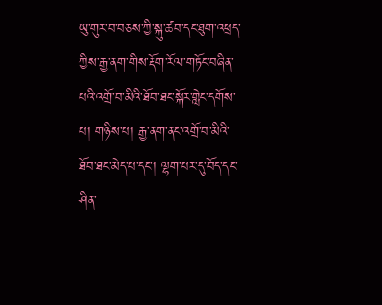ཡུ་གུར་བ་བཅས་ཀྱི་སྐུ་ཚབ་དང་ཐུག་འཕྲད་ཀྱིས་རྒྱ་ནག་གིས་རྡོག་རོལ་གཏོང་བཞིན་པའི་འགྲོ་བ་མིའི་ཐོབ་ཐང་སྐོར་གླེང་དགོས་པ། གཉིས་པ། རྒྱ་ནག་ནང་འགྲོ་བ་མིའི་ཐོབ་ཐང་མེད་པ་དང་། ལྷག་པར་དུ་བོད་དང་ཤིན་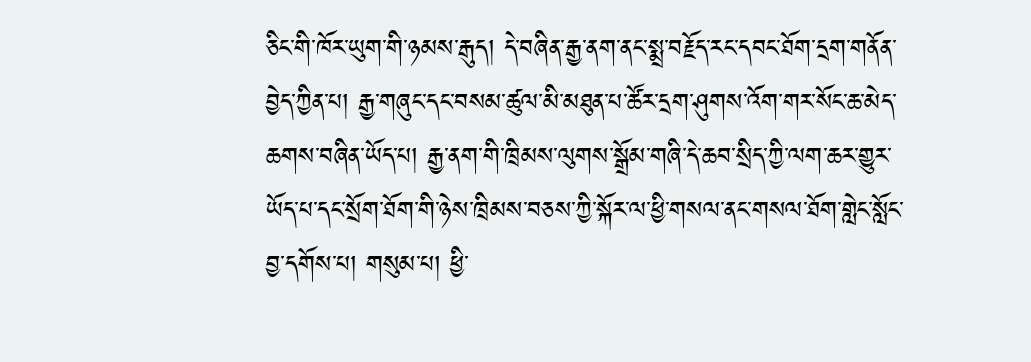ཅིང་གི་ཁོར་ཡུག་གི་ཉམས་རྒུད། དེ་བཞིན་རྒྱ་ནག་ནང་སྨྲ་བརྗོད་རང་དབང་ཐོག་དྲག་གནོན་བྱེད་ཀྱིན་པ། རྒྱ་གཞུང་དང་བསམ་ཚུལ་མི་མཐུན་པ་ཚོར་དྲག་ཤུགས་འོག་གར་སོང་ཆ་མེད་ཆགས་བཞིན་ཡོད་པ། རྒྱ་ནག་གི་ཁྲིམས་ལུགས་སྒྲོམ་གཞི་དེ་ཆབ་སྲིད་ཀྱི་ལག་ཆར་གྱུར་ཡོད་པ་དང་སྲོག་ཐོག་གི་ཉེས་ཁྲིམས་བཅས་ཀྱི་སྐོར་ལ་ཕྱི་གསལ་ནང་གསལ་ཐོག་གླེང་སློང་བྱ་དགོས་པ། གསུམ་པ། ཕྱི་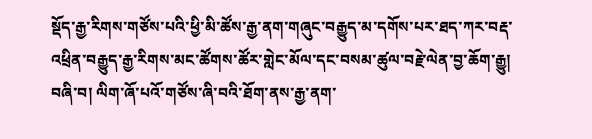སྡོད་རྒྱ་རིགས་གཙོས་པའི་ཕྱི་མི་ཚོས་རྒྱ་ནག་གཞུང་བརྒྱུད་མ་དགོས་པར་ཐད་ཀར་བརྡ་འཕྲིན་བརྒྱུད་རྒྱ་རིགས་མང་ཚོགས་ཚོར་གླེང་མོལ་དང་བསམ་ཚུལ་བརྗེ་ལེན་བྱ་ཆོག་རྒྱུ། བཞི་བ། ལིག་ཞོ་པའོ་གཙོས་ཞི་བའི་ཐོག་ནས་རྒྱ་ནག་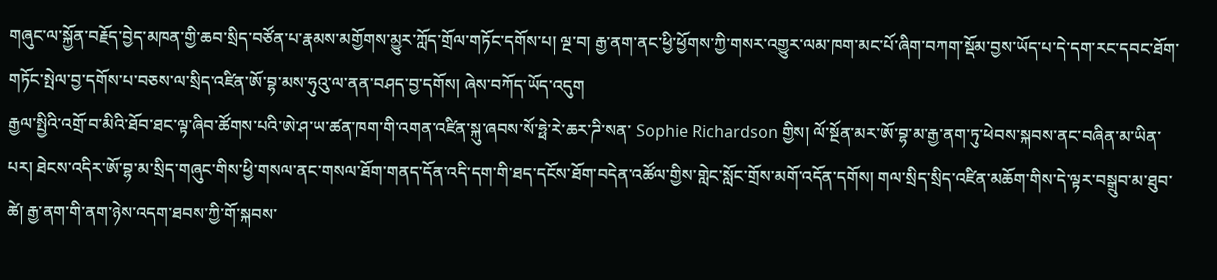གཞུང་ལ་སྐྱོན་བརྗོད་བྱེད་མཁན་གྱི་ཆབ་སྲིད་བཙོན་པ་རྣམས་མགྱོགས་མྱུར་ཀློད་གྲོལ་གཏོང་དགོས་པ། ལྔ་བ། རྒྱ་ནག་ནང་ཕྱི་ཕྱོགས་ཀྱི་གསར་འགྱུར་ལམ་ཁག་མང་པོ་ཞིག་བཀག་སྡོམ་བྱས་ཡོད་པ་དེ་དག་རང་དབང་ཐོག་གཏོང་སྤེལ་བྱ་དགོས་པ་བཅས་ལ་སྲིད་འཛིན་ཨོ་བྷ་མས་ཧུའུ་ལ་ནན་བཤད་བྱ་དགོས། ཞེས་བཀོད་ཡོད་འདུག
རྒྱལ་སྤྱིའི་འགྲོ་བ་མིའི་ཐོབ་ཐང་ལྟ་ཞིབ་ཚོགས་པའི་ཨེ་ཤ་ཡ་ཚན་ཁག་གི་འགན་འཛིན་སྐུ་ཞབས་སོ་ཧྥེ་རེ་ཆར་ཌི་སན་ Sophie Richardson གྱིས། ལོ་སྔོན་མར་ཨོ་བྷ་མ་རྒྱ་ནག་ཏུ་ཕེབས་སྐབས་ནང་བཞིན་མ་ཡིན་པར། ཐེངས་འདིར་ཨོ་བྷ་མ་སྲིད་གཞུང་གིས་ཕྱི་གསལ་ནང་གསལ་ཐོག་གནད་དོན་འདི་དག་གི་ཐད་དངོས་ཐོག་བདེན་འཚོལ་གྱིས་གླེང་སློང་གྲོས་མགོ་འདོན་དགོས། གལ་སྲིད་སྲིད་འཛིན་མཆོག་གིས་དེ་ལྟར་བསྒྲུབ་མ་ཐུབ་ཚེ། རྒྱ་ནག་གི་ནག་ཉེས་འདག་ཐབས་ཀྱི་གོ་སྐབས་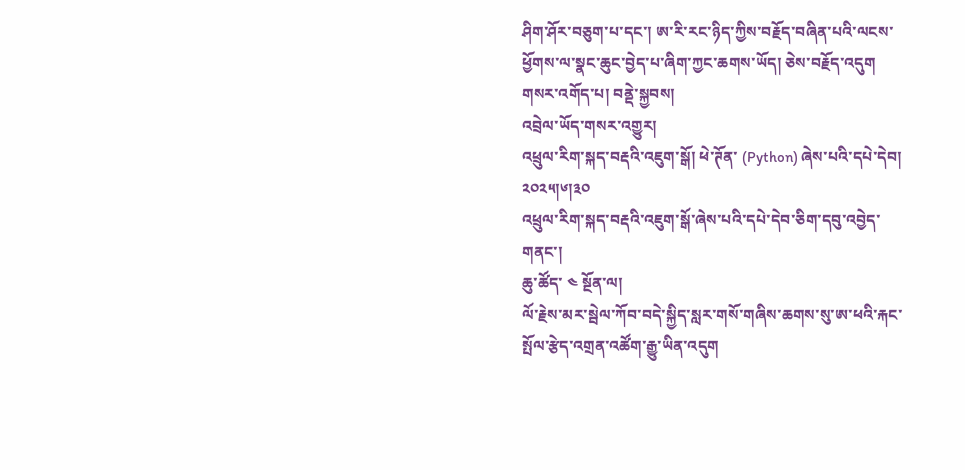ཤིག་ཤོར་བཅུག་པ་དང་། ཨ་རི་རང་ཉིད་ཀྱིས་བརྗོད་བཞིན་པའི་ལངས་ཕྱོགས་ལ་སྣང་ཆུང་བྱེད་པ་ཞིག་ཀྱང་ཆགས་ཡོད། ཅེས་བརྗོད་འདུག
གསར་འགོད་པ། བནྡེ་སྐྱབས།
འབྲེལ་ཡོད་གསར་འགྱུར།
འཕྲུལ་རིག་སྐད་བརྡའི་འཇུག་སྒོ། ཕེ་ཊོན་ (Python) ཞེས་པའི་དཔེ་དེབ། ༢༠༢༥།༦།༣༠
འཕྲུལ་རིག་སྐད་བརྡའི་འཇུག་སྒོ་ཞེས་པའི་དཔེ་དེབ་ཅིག་དབུ་འབྱེད་གནང་།
ཆུ་ཚོད་ ༤ སྔོན་ལ།
ལོ་རྗེས་མར་སྦེལ་ཀོབ་བདེ་སྐྱིད་སླར་གསོ་གཞིས་ཆགས་སུ་ཨ་ཕའི་རྐང་སྤོལ་རྩེད་འགྲན་འཚོག་རྒྱུ་ཡིན་འདུག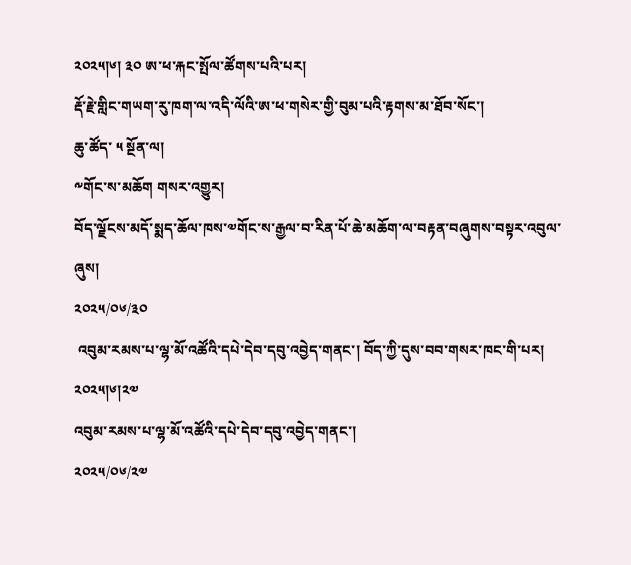༢༠༢༥།༦། ༣༠ ཨ་ཕ་རྐང་སྤོལ་ཚོགས་པའི་པར།
རྡོ་རྗེ་གླིང་གཡག་རུ་ཁག་ལ་འདི་ལོའི་ཨ་ཕ་གསེར་གྱི་བུམ་པའི་རྟགས་མ་ཐོབ་སོང་།
ཆུ་ཚོད་ ༥ སྔོན་ལ།
༸གོང་ས་མཆོག གསར་འགྱུར།
བོད་ལྗོངས་མདོ་སྨད་ཆོལ་ཁས་༧གོང་ས་རྒྱལ་བ་རིན་པོ་ཆེ་མཆོག་ལ་བརྟན་བཞུགས་བསྟར་འབུལ་ཞུས།
༢༠༢༥/༠༦/༣༠
 འབུམ་རམས་པ་ལྷ་མོ་འཚོའི་དཔེ་དེབ་དབུ་འབྱེད་གནང་། བོད་ཀྱི་དུས་བབ་གསར་ཁང་གི་པར། ༢༠༢༥།༦།༢༧
འབུམ་རམས་པ་ལྷ་མོ་འཚོའི་དཔེ་དེབ་དབུ་འབྱེད་གནང་།
༢༠༢༥/༠༦/༢༧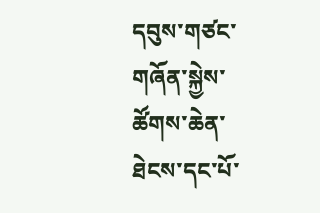དབུས་གཙང་གཞོན་སྐྱེས་ཚོགས་ཆེན་ཐེངས་དང་པོ་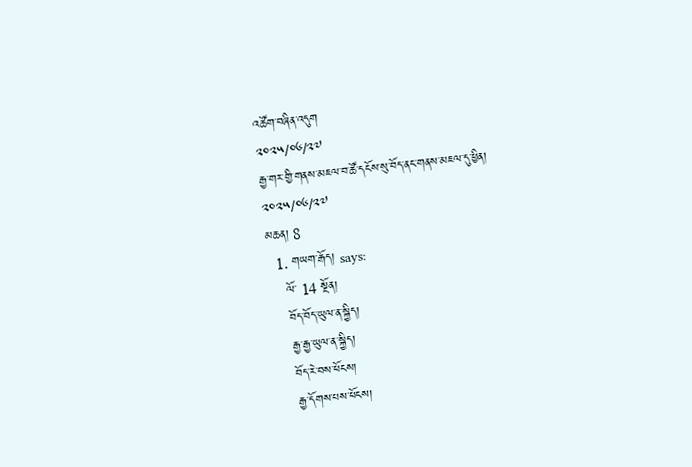འཚོག་བཞིན་འདུག
༢༠༢༥/༠༦/༢༧
རྒྱ་གར་གྱི་གནས་མཇལ་བ་ཚོ་དངོས་སུ་བོད་ནང་གནས་མཇལ་དུ་ཕྱིན།
༢༠༢༥/༠༦/༢༧
མཆན། 8
  1. གཡག་རྒོད། says:
    ལོ་ 14 སྔོན།
    བོད་བོད་ཡུལ་ན་སྐྱིད།
    རྒྱ་རྒྱ་ཡུལ་ན་སྐྱིད།
    བོད་རེ་བས་ཕོངས།
    རྒྱ་དོགས་པས་ཕོངས།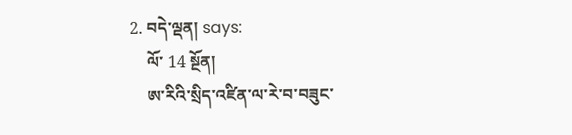2. བདེ་ལྡན། says:
    ལོ་ 14 སྔོན།
    ཨ་རིའི་སྲིད་འཛིན་ལ་རེ་བ་བཟུང་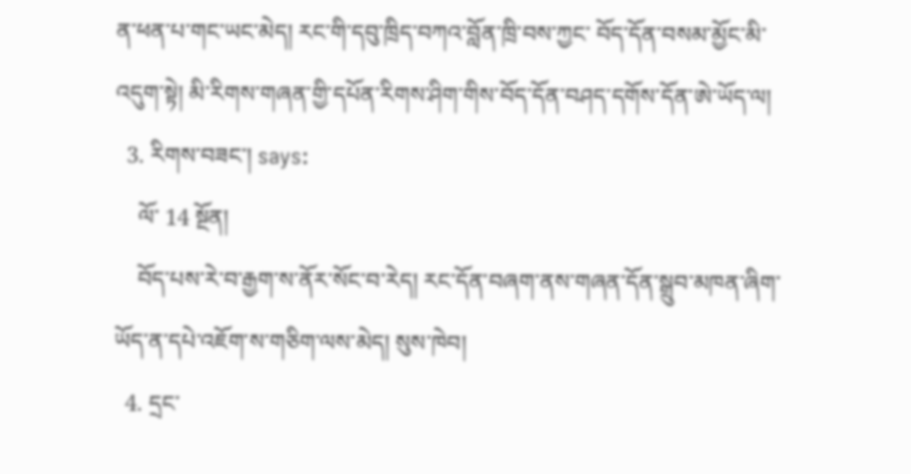ན་ཕན་པ་གང་ཡང་མེད། རང་གི་དབུ་ཁྲིད་བཀའ་བློན་ཁྲི་བས་ཀྱང་ བོད་དོན་བསམ་མྱོང་མི་འདུག་སྟེ། མི་རིགས་གཞན་གྱི་དཔོན་རིགས་ཤིག་གིས་བོད་དོན་བཤད་དགོས་དོན་ཨེ་ཡོད་ལ།
  3. རིགས་བཟང་། says:
    ལོ་ 14 སྔོན།
    བོད་པས་རེ་བ་རྒྱག་ས་ནོར་སོང་བ་རེད། རང་དོན་བཞག་ནས་གཞན་དོན་སྒྲུབ་མཁན་ཞིག་ཡོད་ན་དཔེ་འཇོག་ས་གཅིག་ལས་མེད། སུས་ཁེབ།
  4. དྲང་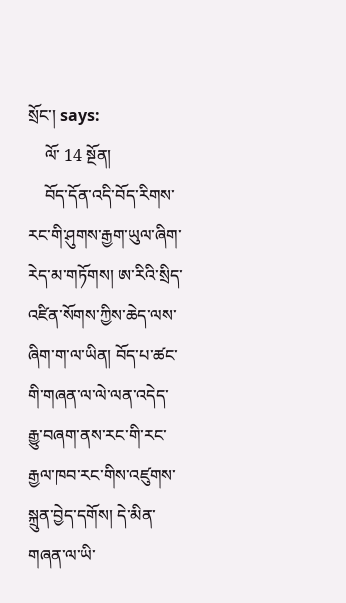སྲོང་། says:
    ལོ་ 14 སྔོན།
    བོད་དོན་འདི་བོད་རིགས་རང་གི་ཤུགས་རྒྱག་ཡུལ་ཞིག་རེད་མ་གཏོགས། ཨ་རིའི་སྲིད་འཛིན་སོགས་ཀྱིས་ཆེད་ལས་ཞིག་ག་ལ་ཡིན། བོད་པ་ཚང་གི་གཞན་ལ་ལེ་ལན་འདེད་རྒྱུ་བཞག་ནས་རང་གི་རང་རྒྱལ་ཁབ་རང་གིས་འཛུགས་སྐྲུན་བྱེད་དགོས། དེ་མིན་གཞན་ལ་ཡི་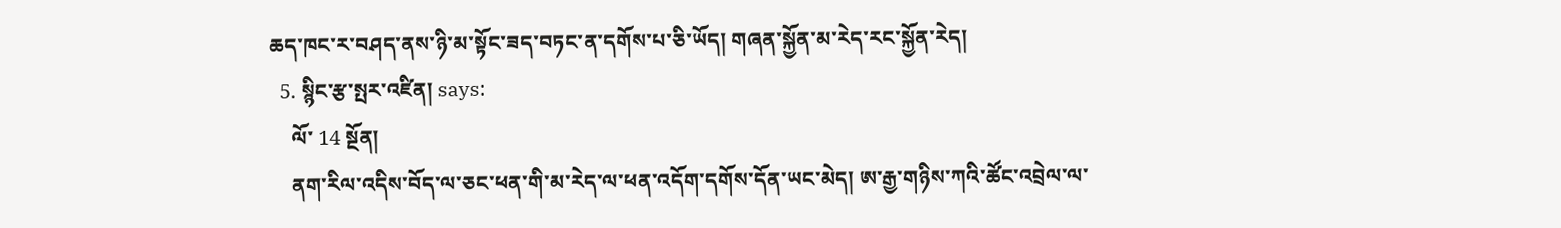ཆད་ཁང་ར་བཤད་ནས་ཉི་མ་སྟོང་ཟད་བཏང་ན་དགོས་པ་ཅི་ཡོད། གཞན་སྐྱོན་མ་རེད་རང་སྐྱོན་རེད།
  5. སྙིང་རྩ་སྤར་འཛིན། says:
    ལོ་ 14 སྔོན།
    ནག་རིལ་འདིས་བོད་ལ་ཅང་ཕན་གི་མ་རེད་ལ་ཕན་འདོག་དགོས་དོན་ཡང་མེད། ཨ་རྒྱ་གཉིས་ཀའི་ཚོང་འབྲེལ་ལ་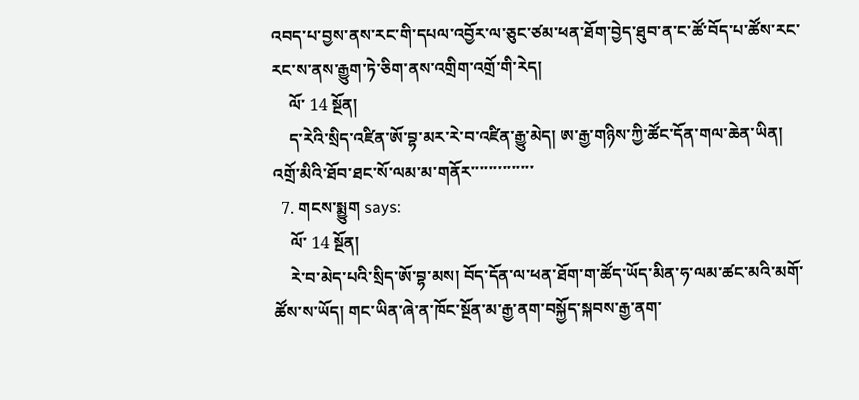འབད་པ་བྱས་ནས་རང་གི་དཔལ་འབྱོར་ལ་ཅུང་ཙམ་ཕན་ཐོག་བྱེད་ཐུབ་ན་ང་ཚོ་བོད་པ་ཚོས་རང་རང་ས་ནས་རྒྱུག་ཏེ་ཅིག་ནས་འགྲིག་འགྲོ་གི་རེད།
    ལོ་ 14 སྔོན།
    ད་རེའི་སྲིད་འཛིན་ཨོ་བྷ་མར་རེ་བ་འཛིན་རྒྱུ་མེད། ཨ་རྒྱ་གཉིས་ཀྱི་ཚོང་དོན་གལ་ཆེན་ཡིན། འགྲོ་མིའི་ཐོབ་ཐང་སོ་ལམ་མ་གནོར་་་་་་་་་་་་་་
  7. གངས་སྨྱུག says:
    ལོ་ 14 སྔོན།
    རེ་བ་མེད་པའི་སྲིད་ཨོ་བྷ་མས། བོད་དོན་ལ་ཕན་ཐོག་ག་ཚོད་ཡོད་མིན་ཧ་ལམ་ཚང་མའི་མགོ་ཚོས་ས་ཡོད། གང་ཡིན་ཞེ་ན་ཁོང་སྔོན་མ་རྒྱ་ནག་བསྐྱོད་སྐབས་རྒྱ་ནག་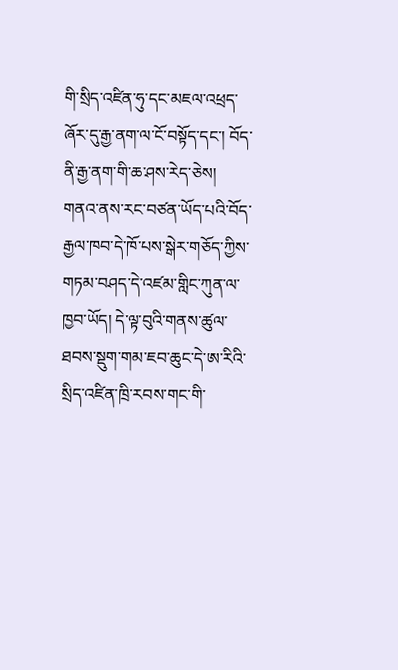གི་སྲིད་འཛིན་ཧུ་དང་མཇལ་འཕྲད་ཞོར་དུ་རྒྱ་ནག་ལ་ངོ་བསྟོད་དང་། བོད་ནི་རྒྱ་ནག་གི་ཆ་ཤས་རེད་ཅེས། གནའ་ནས་རང་བཙན་ཡོད་པའི་བོད་རྒྱལ་ཁབ་དེ་ཁོ་པས་སྒེར་གཅོད་ཀྱིས་གཏམ་བཤད་དེ་འཛམ་གླིང་ཀུན་ལ་ཁྱབ་ཡོད། དེ་ལྟ་བུའི་གནས་ཚུལ་ཐབས་སྡུག་གམ་ཇབ་ཆུང་དེ་ཨ་རིའི་སྲིད་འཛིན་ཁྲི་རབས་གང་གི་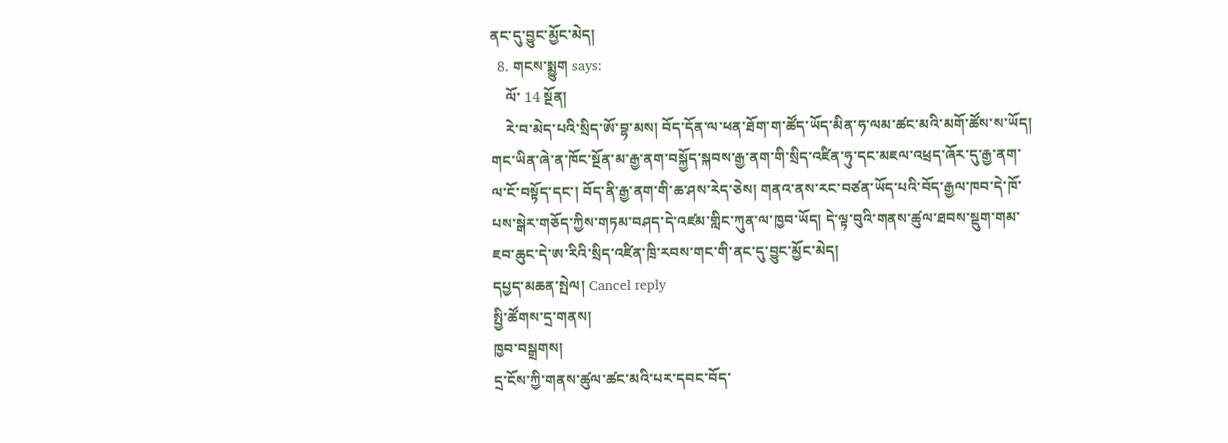ནང་དུ་བྱུང་མྱོང་མེད།
  8. གངས་སྨྱུག says:
    ལོ་ 14 སྔོན།
    རེ་བ་མེད་པའི་སྲིད་ཨོ་བྷ་མས། བོད་དོན་ལ་ཕན་ཐོག་ག་ཚོད་ཡོད་མིན་ཧ་ལམ་ཚང་མའི་མགོ་ཚོས་ས་ཡོད། གང་ཡིན་ཞེ་ན་ཁོང་སྔོན་མ་རྒྱ་ནག་བསྐྱོད་སྐབས་རྒྱ་ནག་གི་སྲིད་འཛིན་ཧུ་དང་མཇལ་འཕྲད་ཞོར་དུ་རྒྱ་ནག་ལ་ངོ་བསྟོད་དང་། བོད་ནི་རྒྱ་ནག་གི་ཆ་ཤས་རེད་ཅེས། གནའ་ནས་རང་བཙན་ཡོད་པའི་བོད་རྒྱལ་ཁབ་དེ་ཁོ་པས་སྒེར་གཅོད་ཀྱིས་གཏམ་བཤད་དེ་འཛམ་གླིང་ཀུན་ལ་ཁྱབ་ཡོད། དེ་ལྟ་བུའི་གནས་ཚུལ་ཐབས་སྡུག་གམ་ཇབ་ཆུང་དེ་ཨ་རིའི་སྲིད་འཛིན་ཁྲི་རབས་གང་གི་ནང་དུ་བྱུང་མྱོང་མེད།
དཔྱད་མཆན་སྤེལ། Cancel reply
སྤྱི་ཚོགས་དྲ་གནས།
ཁྱབ་བསྒྲགས།
དྲ་ངོས་ཀྱི་གནས་ཚུལ་ཚང་མའི་པར་དབང་བོད་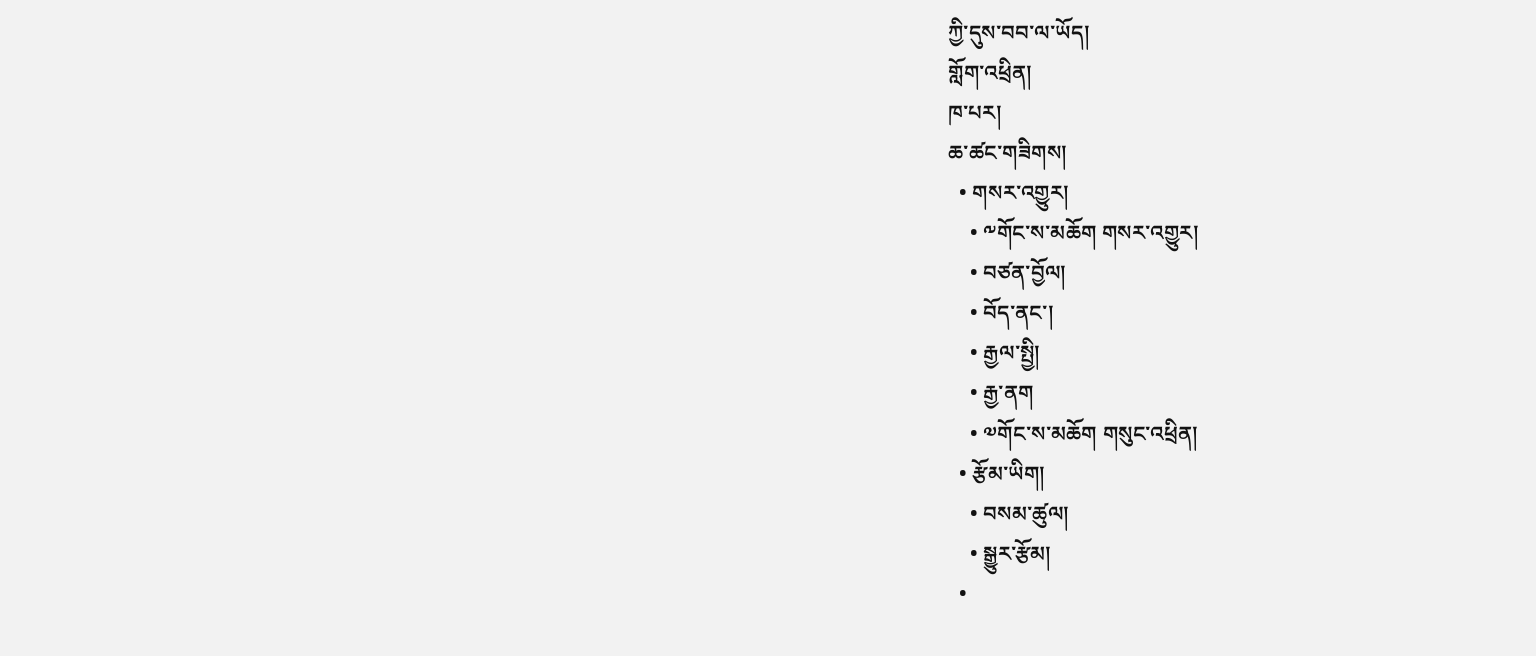ཀྱི་དུས་བབ་ལ་ཡོད།
གློག་འཕྲིན།
ཁ་པར།
ཆ་ཚང་གཟིགས།
  • གསར་འགྱུར།
    • ༸གོང་ས་མཆོག གསར་འགྱུར།
    • བཙན་བྱོལ།
    • བོད་ནང་།
    • རྒྱལ་སྤྱི།
    • རྒྱ་ནག
    • ༧གོང་ས་མཆོག གསུང་འཕྲིན།
  • རྩོམ་ཡིག།
    • བསམ་ཚུལ།
    • སྒྱུར་རྩོམ།
  •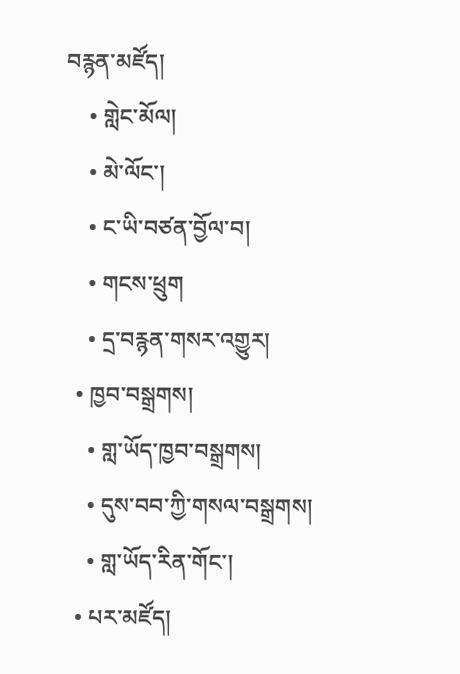བརྙན་མཛོད།
    • གླེང་མོལ།
    • མེ་ལོང་།
    • ང་ཡི་བཙན་བྱོལ་བ།
    • གངས་ཕྲུག
    • དྲ་བརྙན་གསར་འགྱུར།
  • ཁྱབ་བསྒྲགས།
    • གླ་ཡོད་ཁྱབ་བསྒྲགས།
    • དུས་བབ་ཀྱི་གསལ་བསྒྲགས།
    • གླ་ཡོད་རིན་གོང་།
  • པར་མཛོད།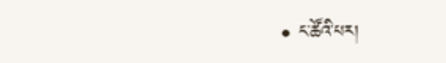• ང་ཚོའི་པར།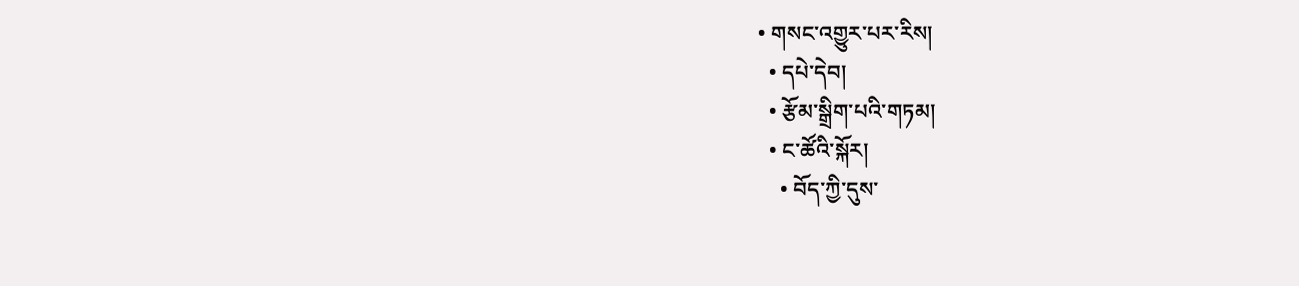• གསང་འགྱུར་པར་རིས།
  • དཔེ་དེབ།
  • རྩོམ་སྒྲིག་པའི་གཏམ།
  • ང་ཚོའི་སྐོར།
    • བོད་ཀྱི་དུས་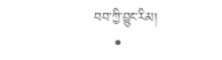བབ་ཀྱི་བྱུང་རིམ།
    •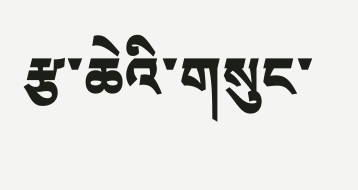རྩ་ཆེའི་གསུང་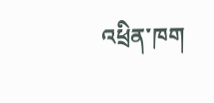འཕྲིན་ཁག